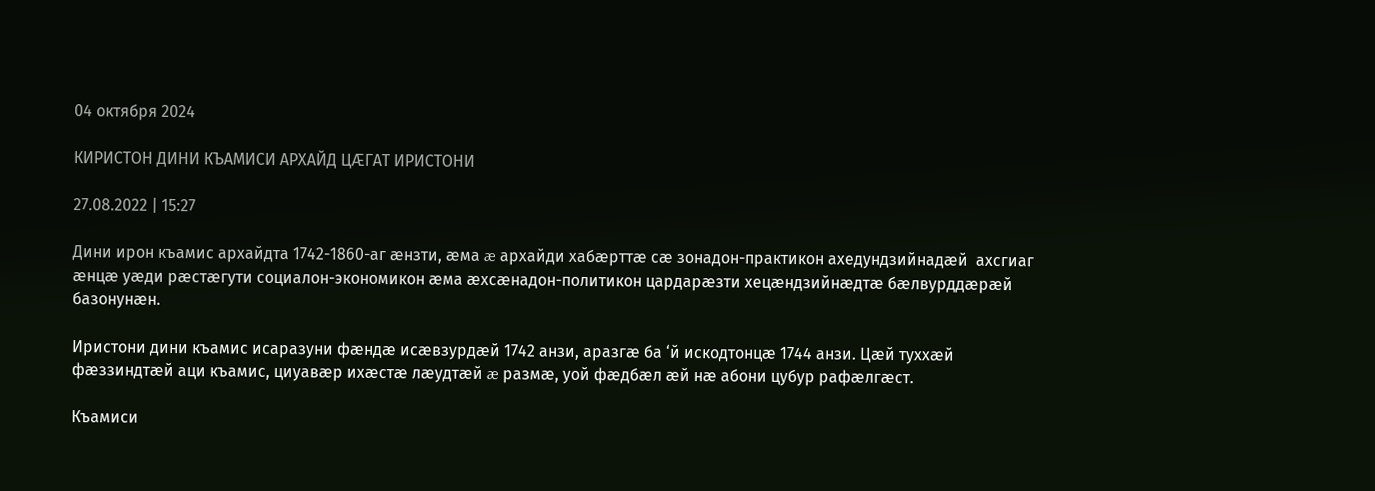04 октября 2024

КИРИСТОН ДИНИ КЪАМИСИ АРХАЙД ЦÆГАТ ИРИСТОНИ

27.08.2022 | 15:27

Дини ирон къамис архайдта 1742-1860-аг æнзти, æма æ архайди хабæрттæ сæ зонадон-практикон ахедундзийнадæй  ахсгиаг æнцæ уæди рæстæгути социалон-экономикон æма æхсæнадон-политикон цардарæзти хецæндзийнæдтæ бæлвурддæрæй базонунæн.

Иристони дини къамис исаразуни фæндæ исæвзурдæй 1742 анзи, аразгæ ба ‘й искодтонцæ 1744 анзи. Цæй туххæй фæззиндтæй аци къамис, циуавæр ихæстæ лæудтæй æ размæ, уой фæдбæл æй нæ абони цубур рафæлгæст.

Къамиси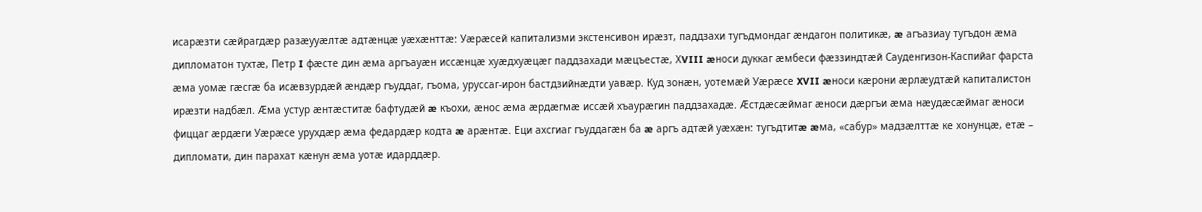исарæзти сæйрагдæр разæууæлтæ адтæнцæ уæхæнттæ: Уæрæсей капитализми экстенсивон ирæзт, паддзахи тугъдмондаг æндагон политикæ, æ агъазиау тугъдон æма дипломатон тухтæ, Петр I фæсте дин æма аргъауæн иссæнцæ хуæдхуæцæг паддзахади мæцъестæ, ХVIII æноси дуккаг æмбеси фæззиндтæй Сауденгизон-Каспийаг фарста æма уомæ гæсгæ ба исæвзурдæй æндæр гъуддаг, гъома, уруссаг-ирон бастдзийнæдти уавæр. Куд зонæн, уотемæй Уæрæсе XVII æноси кæрони æрлæудтæй капиталистон ирæзти надбæл. Æма устур æнтæститæ бафтудæй æ къохи, æнос æма æрдæгмæ иссæй хъаурæгин паддзахадæ. Æстдæсæймаг æноси дæргъи æма нæудæсæймаг æноси фиццаг æрдæги Уæрæсе урухдæр æма федардæр кодта æ арæнтæ. Еци ахсгиаг гъуддагæн ба æ аргъ адтæй уæхæн: тугъдтитæ æма, «сабур» мадзæлттæ ке хонунцæ, етæ – дипломати, дин парахат кæнун æма уотæ идарддæр.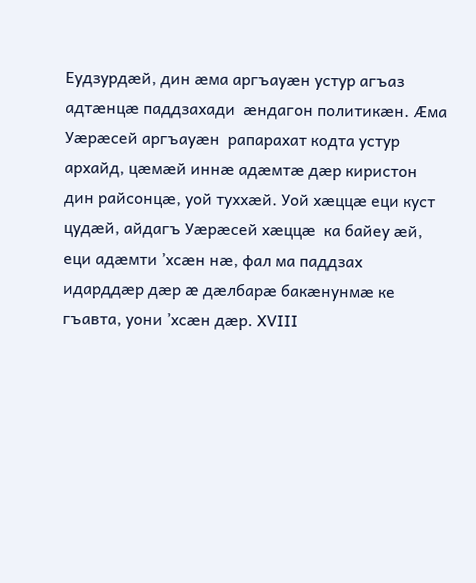Еудзурдæй, дин æма аргъауæн устур агъаз адтæнцæ паддзахади  æндагон политикæн. Æма Уæрæсей аргъауæн  рапарахат кодта устур архайд, цæмæй иннæ адæмтæ дæр киристон дин райсонцæ, уой туххæй. Уой хæццæ еци куст цудæй, айдагъ Уæрæсей хæццæ  ка байеу æй, еци адæмти ’хсæн нæ, фал ма паддзах  идарддæр дæр æ дæлбарæ бакæнунмæ ке гъавта, уони ’хсæн дæр. XVIII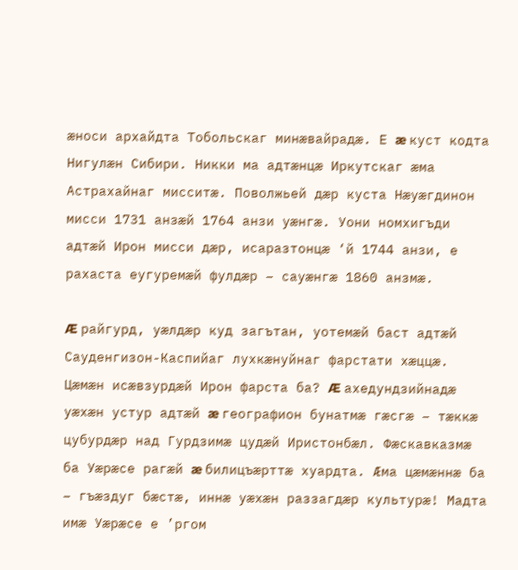æноси архайдта Тобольскаг минæвайрадæ. Е æ куст кодта Нигулæн Сибири. Никки ма адтæнцæ Иркутскаг æма Астрахайнаг мисситæ. Поволжьей дæр куста Нæуæгдинон мисси 1731 анзæй 1764 анзи уæнгæ. Уони номхигъди адтæй Ирон мисси дæр, исаразтонцæ ‘й 1744 анзи, е рахаста еугуремæй фулдæр – сауæнгæ 1860 анзмæ.

Æ райгурд, уæлдæр куд загътан, уотемæй баст адтæй Сауденгизон-Каспийаг лухкæнуйнаг фарстати хæццæ. Цæмæн исæвзурдæй Ирон фарста ба? Æ ахедундзийнадæ уæхæн устур адтæй æ географион бунатмæ гæсгæ – тæккæ цубурдæр над Гурдзимæ цудæй Иристонбæл. Фæскавказмæ ба Уæрæсе рагæй æ билицъæрттæ хуардта. Æма цæмæннæ ба – гъæздуг бæстæ, иннæ уæхæн раззагдæр культурæ! Мадта имæ Уæрæсе е ’ргом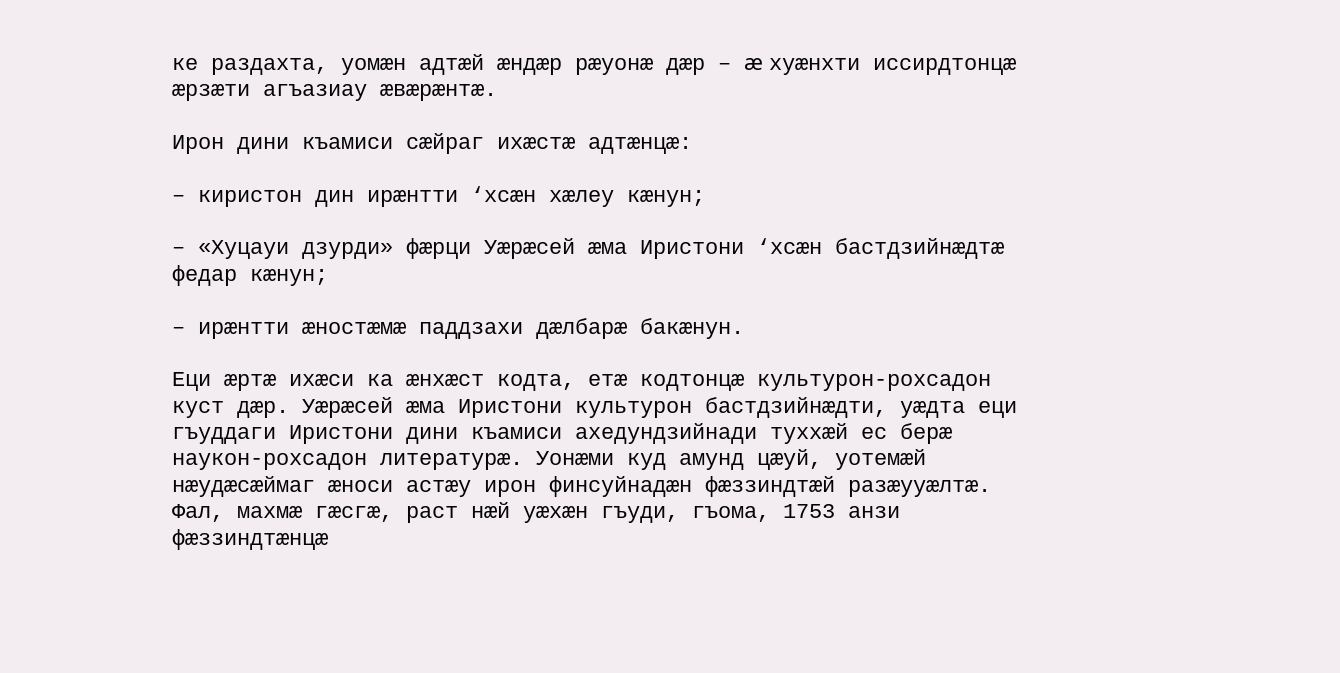ке раздахта, уомæн адтæй æндæр рæуонæ дæр – æ хуæнхти иссирдтонцæ æрзæти агъазиау æвæрæнтæ.

Ирон дини къамиси сæйраг ихæстæ адтæнцæ:

– киристон дин ирæнтти ‘хсæн хæлеу кæнун;

– «Хуцауи дзурди» фæрци Уæрæсей æма Иристони ‘хсæн бастдзийнæдтæ федар кæнун;

– ирæнтти æностæмæ паддзахи дæлбарæ бакæнун.

Еци æртæ ихæси ка æнхæст кодта, етæ кодтонцæ культурон-рохсадон куст дæр. Уæрæсей æма Иристони культурон бастдзийнæдти, уæдта еци гъуддаги Иристони дини къамиси ахедундзийнади туххæй ес берæ наукон-рохсадон литературæ. Уонæми куд амунд цæуй, уотемæй нæудæсæймаг æноси астæу ирон финсуйнадæн фæззиндтæй разæууæлтæ. Фал, махмæ гæсгæ, раст нæй уæхæн гъуди, гъома, 1753 анзи фæззиндтæнцæ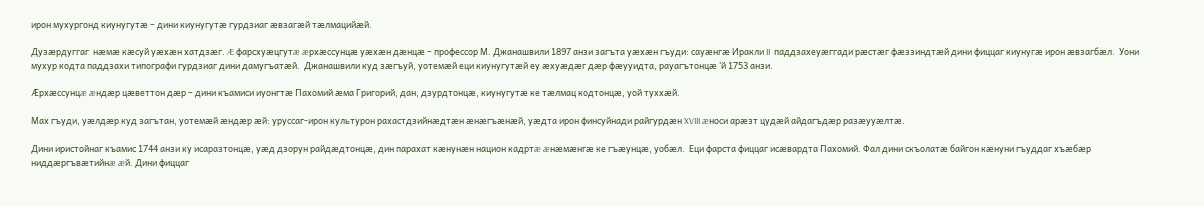ирон мухургонд киунугутæ – дини киунугутæ гурдзиаг æвзагæй тæлмацийæй.

Дузæрдуггаг  нæмæ кæсуй уæхæн хатдзæг. Æ фарсхуæцгутæ æрхæссунцæ уæхæн дæнцæ – профессор М. Джанашвили 1897 анзи загъта уæхæн гъуди: сауæнгæ Иракли II  паддзахеуæггади рæстæг фæззиндтæй дини фиццаг киунугæ ирон æвзагбæл.  Уони мухур кодта паддзахи типографи гурдзиаг дини дамугъатæй.  Джанашвили куд зæгъуй, уотемæй еци киунугутæй еу æхуæдæг дæр фæууидта, рауагътонцæ ‘й 1753 анзи.

Æрхæссунцæ æндæр цæветтон дæр – дини къамиси иуонгтæ Пахомий æма Григорий, дан, дзурдтонцæ, киунугутæ ке тæлмац кодтонцæ, уой туххæй.

Мах гъуди, уæлдæр куд загътан, уотемæй æндæр æй: уруссаг-ирон культурон рахастдзийнæдтæн æнæгъæнæй, уæдта ирон финсуйнади райгурдæн XVIII æноси арæзт цудæй айдагъдæр разæууæлтæ.

Дини иристойнаг къамис 1744 анзи ку исаразтонцæ, уæд дзорун райдæдтонцæ, дин парахат кæнунæн национ кадртæ æнæмæнгæ ке гъæунцæ, уобæл.  Еци фарста фиццаг исæвардта Пахомий. Фал дини скъолатæ байгон кæнуни гъуддаг хъæбæр ниддæргъвæтийнæ æй. Дини фиццаг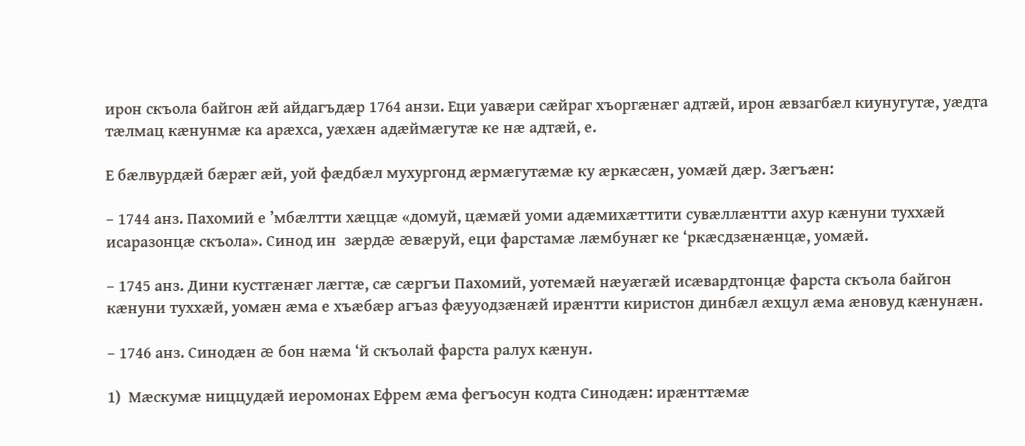ирон скъола байгон æй айдагъдæр 1764 анзи. Еци уавæри сæйраг хъоргæнæг адтæй, ирон æвзагбæл киунугутæ, уæдта тæлмац кæнунмæ ка арæхса, уæхæн адæймæгутæ ке нæ адтæй, е.

Е бæлвурдæй бæрæг æй, уой фæдбæл мухургонд æрмæгутæмæ ку æркæсæн, уомæй дæр. Зæгъæн:

– 1744 анз. Пахомий е ’мбæлтти хæццæ «домуй, цæмæй уоми адæмихæттити сувæллæнтти ахур кæнуни туххæй исаразонцæ скъола». Синод ин  зæрдæ æвæруй, еци фарстамæ лæмбунæг ке ‘ркæсдзæнæнцæ, уомæй.

– 1745 анз. Дини кустгæнæг лæгтæ, сæ сæргъи Пахомий, уотемæй нæуæгæй исæвардтонцæ фарста скъола байгон кæнуни туххæй, уомæн æма е хъæбæр агъаз фæууодзæнæй ирæнтти киристон динбæл æхцул æма æновуд кæнунæн.

– 1746 анз. Синодæн æ бон нæма ‘й скъолай фарста ралух кæнун.

1)  Мæскумæ ниццудæй иеромонах Ефрем æма фегъосун кодта Синодæн: ирæнттæмæ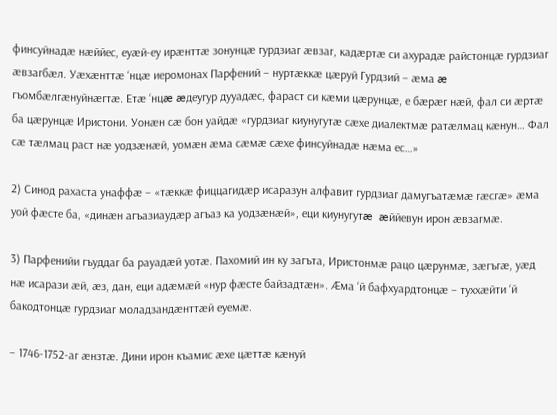финсуйнадæ нæййес, еуæй-еу ирæнттæ зонунцæ гурдзиаг æвзаг, кадæртæ си ахурадæ райстонцæ гурдзиаг æвзагбæл. Уæхæнттæ ‘нцæ иеромонах Парфений – нуртæккæ цæруй Гурдзий – æма æ гъомбæлгæнуйнæгтæ. Етæ ‘нцæ æдеугур дууадæс, фараст си кæми цæрунцæ, е бæрæг нæй, фал си æртæ ба цæрунцæ Иристони. Уонæн сæ бон уайдæ «гурдзиаг киунугутæ сæхе диалектмæ ратæлмац кæнун… Фал сæ тæлмац раст нæ уодзæнæй, уомæн æма сæмæ сæхе финсуйнадæ нæма ес…»

2) Синод рахаста унаффæ – «тæккæ фиццагидæр исаразун алфавит гурдзиаг дамугъатæмæ гæсгæ» æма уой фæсте ба, «динæн агъазиаудæр агъаз ка уодзæнæй», еци киунугутæ  æййевун ирон æвзагмæ.

3) Парфенийи гъуддаг ба рауадæй уотæ. Пахомий ин ку загъта, Иристонмæ рацо цæрунмæ, зæгъгæ, уæд нæ исарази æй, æз, дан, еци адæмæй «нур фæсте байзадтæн». Æма ‘й бафхуардтонцæ – туххæйти ‘й бакодтонцæ гурдзиаг моладзандæнттæй еуемæ.

– 1746-1752-аг æнзтæ. Дини ирон къамис æхе цæттæ кæнуй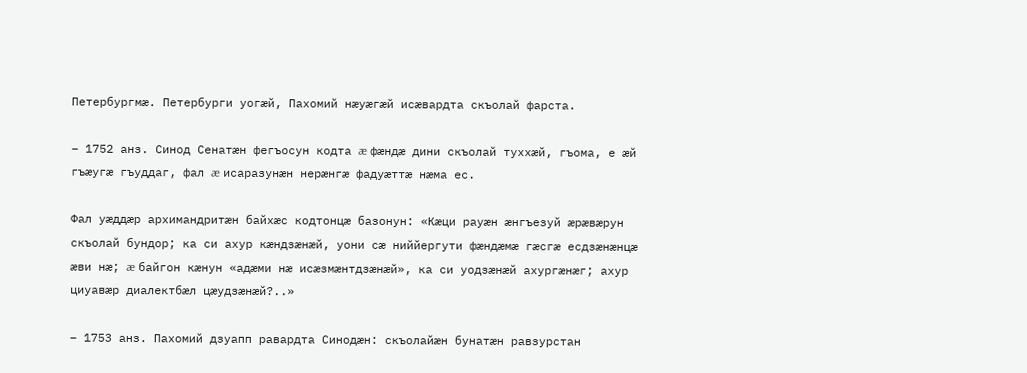Петербургмæ. Петербурги уогæй, Пахомий нæуæгæй исæвардта скъолай фарста.

– 1752 анз. Синод Сенатæн фегъосун кодта æ фæндæ дини скъолай туххæй, гъома, е æй гъæугæ гъуддаг, фал æ исаразунæн нерæнгæ фадуæттæ нæма ес.

Фал уæддæр архимандритæн байхæс кодтонцæ базонун: «Кæци рауæн æнгъезуй æрæвæрун скъолай бундор; ка си ахур кæндзæнæй, уони сæ ниййергути фæндæмæ гæсгæ есдзæнæнцæ æви нæ; æ байгон кæнун «адæми нæ исæзмæнтдзæнæй», ка си уодзæнæй ахургæнæг; ахур циуавæр диалектбæл цæудзæнæй?..»

– 1753 анз. Пахомий дзуапп равардта Синодæн: скъолайæн бунатæн равзурстан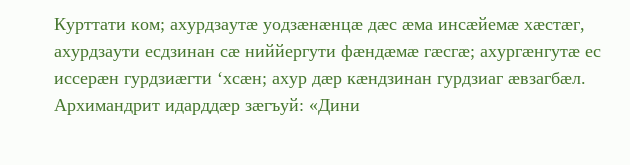Курттати ком; ахурдзаутæ уодзæнæнцæ дæс æма инсæйемæ хæстæг, ахурдзаути есдзинан сæ ниййергути фæндæмæ гæсгæ; ахургæнгутæ ес иссерæн гурдзиæгти ‘хсæн; ахур дæр кæндзинан гурдзиаг æвзагбæл. Архимандрит идарддæр зæгъуй: «Дини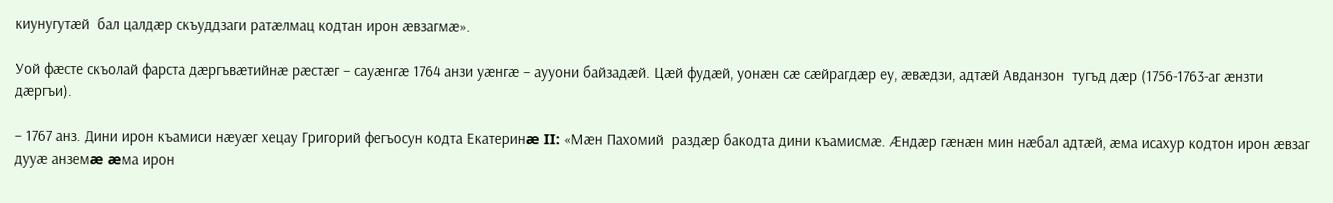киунугутæй  бал цалдæр скъуддзаги ратæлмац кодтан ирон æвзагмæ».

Уой фæсте скъолай фарста дæргъвæтийнæ рæстæг – сауæнгæ 1764 анзи уæнгæ – аууони байзадæй. Цæй фудæй, уонæн сæ сæйрагдæр еу, æвæдзи, адтæй Авданзон  тугъд дæр (1756-1763-аг æнзти дæргъи).

– 1767 анз. Дини ирон къамиси нæуæг хецау Григорий фегъосун кодта Екатеринæ II: «Мæн Пахомий  раздæр бакодта дини къамисмæ. Æндæр гæнæн мин нæбал адтæй, æма исахур кодтон ирон æвзаг дууæ анземæ æма ирон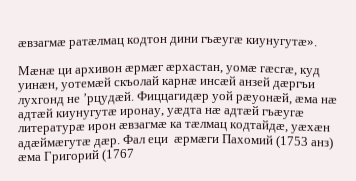æвзагмæ ратæлмац кодтон дини гъæугæ киунугутæ».

Мæнæ ци архивон æрмæг æрхастан, уомæ гæсгæ, куд уинæн, уотемæй скъолай карнæ инсæй анзей дæргъи лухгонд не ’рцудæй. Фиццагидæр уой рæуонæй, æма нæ адтæй киунугутæ иронау, уæдта нæ адтæй гъæугæ литературæ ирон æвзагмæ ка тæлмац кодтайдæ, уæхæн адæймæгутæ дæр. Фал еци  æрмæги Пахомий (1753 анз) æма Григорий (1767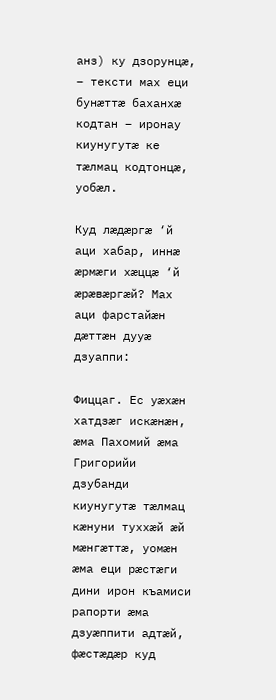анз) ку дзорунцæ, – тексти мах еци бунæттæ баханхæ кодтан – иронау  киунугутæ ке тæлмац кодтонцæ, уобæл.

Куд лæдæргæ ‘й аци хабар, иннæ æрмæги хæццæ ‘й æрæвæргæй? Мах аци фарстайæн дæттæн дууæ дзуаппи:

Фиццаг. Ес уæхæн хатдзæг искæнæн, æма Пахомий æма Григорийи дзубанди киунугутæ тæлмац кæнуни туххæй æй мæнгæттæ, уомæн æма еци рæстæги дини ирон къамиси рапорти æма дзуæппити адтæй, фæстæдæр куд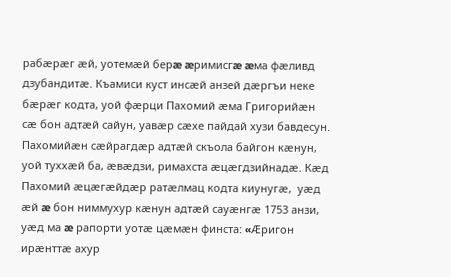рабæрæг æй, уотемæй берæ æримисгæ æма фæливд дзубандитæ. Къамиси куст инсæй анзей дæргъи неке бæрæг кодта, уой фæрци Пахомий æма Григорийæн сæ бон адтæй сайун, уавæр сæхе пайдай хузи бавдесун. Пахомийæн сæйрагдæр адтæй скъола байгон кæнун, уой туххæй ба, æвæдзи, римахста æцæгдзийнадæ. Кæд Пахомий æцæгæйдæр ратæлмац кодта киунугæ,  уæд æй æ бон ниммухур кæнун адтæй сауæнгæ 1753 анзи, уæд ма æ рапорти уотæ цæмæн финста: «Æригон ирæнттæ ахур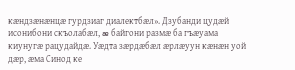кæндзæнæнцæ гурдзиаг диалектбæл». Дзубанди цудæй исонибони скъолабæл, æ байгони размæ ба гъæуама киунугæ рацудайдæ. Уæдта зæрдæбæл æрлæуун кæнæн уой дæр, æма Синод ке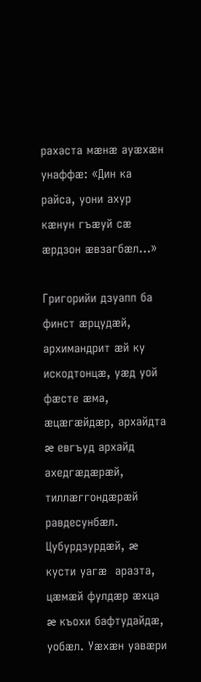рахаста мæнæ ауæхæн унаффæ: «Дин ка  райса, уони ахур кæнун гъæуй сæ æрдзон æвзагбæл…»

Григорийи дзуапп ба финст æрцудæй, архимандрит æй ку искодтонцæ, уæд уой фæсте æма, æцæгæйдæр, архайдта æ евгъуд архайд  ахедгæдæрæй, тиллæггондæрæй равдесунбæл. Цубурдзурдæй, æ кусти уагæ  аразта, цæмæй фулдæр æхца  æ къохи бафтудайдæ, уобæл. Уæхæн уавæри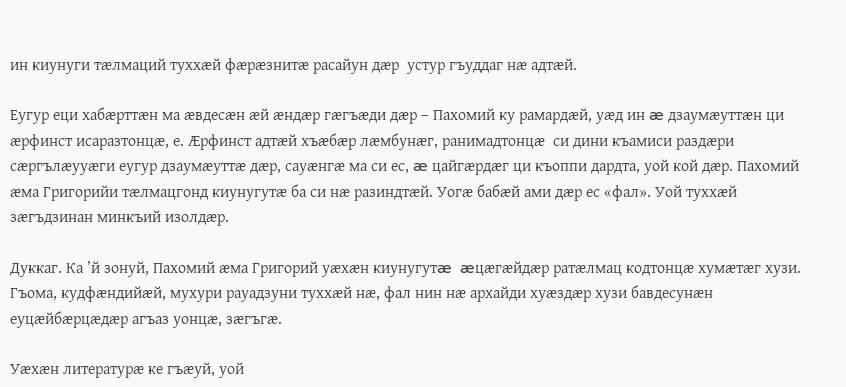ин киунуги тæлмаций туххæй фæрæзнитæ расайун дæр  устур гъуддаг нæ адтæй.

Еугур еци хабæрттæн ма æвдесæн æй æндæр гæгъæди дæр – Пахомий ку рамардæй, уæд ин æ дзаумæуттæн ци æрфинст исаразтонцæ, е. Æрфинст адтæй хъæбæр лæмбунæг, ранимадтонцæ  си дини къамиси раздæри сæргълæууæги еугур дзаумæуттæ дæр, сауæнгæ ма си ес, æ цайгæрдæг ци къоппи дардта, уой кой дæр. Пахомий æма Григорийи тæлмацгонд киунугутæ ба си нæ разиндтæй. Уогæ бабæй ами дæр ес «фал». Уой туххæй зæгъдзинан минкъий изолдæр.

Дуккаг. Ка ’й зонуй, Пахомий æма Григорий уæхæн киунугутæ  æцæгæйдæр ратæлмац кодтонцæ хумæтæг хузи. Гъома, кудфæндийæй, мухури рауадзуни туххæй нæ, фал нин нæ архайди хуæздæр хузи бавдесунæн еуцæйбæрцæдæр агъаз уонцæ, зæгъгæ.

Уæхæн литературæ ке гъæуй, уой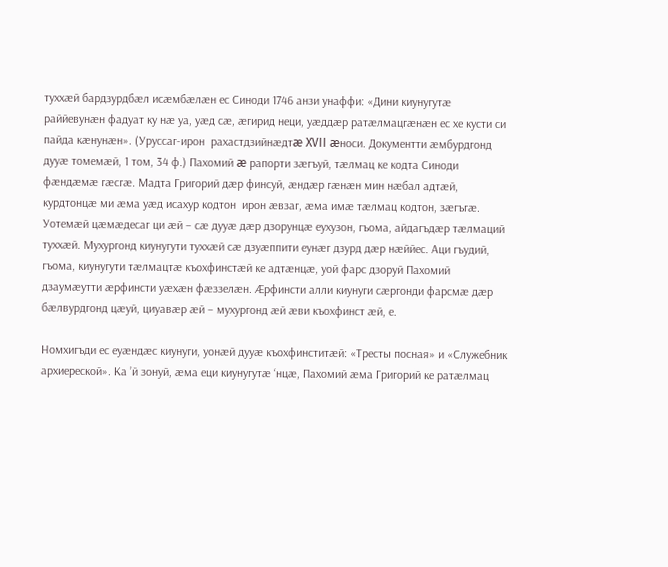туххæй бардзурдбæл исæмбæлæн ес Синоди 1746 анзи унаффи: «Дини киунугутæ раййевунæн фадуат ку нæ уа, уæд сæ, æгирид неци, уæддæр ратæлмацгæнæн ес хе кусти си пайда кæнунæн». (Уруссаг-ирон  рахастдзийнæдтæ XVII æноси. Документти æмбурдгонд дууæ томемæй, 1 том, 34 ф.) Пахомий æ рапорти зæгъуй, тæлмац ке кодта Синоди фæндæмæ гæсгæ. Мадта Григорий дæр финсуй, æндæр гæнæн мин нæбал адтæй, курдтонцæ ми æма уæд исахур кодтон  ирон æвзаг, æма имæ тæлмац кодтон, зæгъгæ. Уотемæй цæмæдесаг ци æй – сæ дууæ дæр дзорунцæ еухузон, гъома, айдагъдæр тæлмаций туххæй. Мухургонд киунугути туххæй сæ дзуæппити еунæг дзурд дæр нæййес. Аци гъудий, гъома, киунугути тæлмацтæ къохфинстæй ке адтæнцæ, уой фарс дзоруй Пахомий дзаумæутти æрфинсти уæхæн фæззелæн. Æрфинсти алли киунуги сæргонди фарсмæ дæр бæлвурдгонд цæуй, циуавæр æй – мухургонд æй æви къохфинст æй, е.

Номхигъди ес еуæндæс киунуги, уонæй дууæ къохфинститæй: «Тресты посная» и «Служебник архиереской». Ка ’й зонуй, æма еци киунугутæ ‘нцæ, Пахомий æма Григорий ке ратæлмац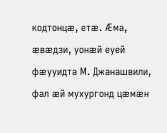кодтонцæ, етæ. Æма, æвæдзи, уонæй еуей фæууидта М. Джанашвили, фал æй мухургонд цæмæн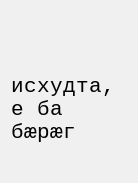исхудта, е ба бæрæг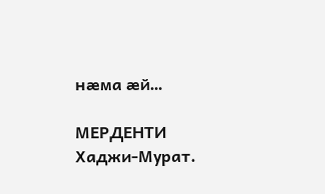нæма æй…

МЕРДЕНТИ Хаджи-Мурат.